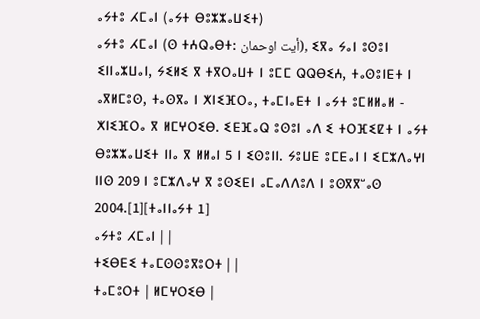ⴰⵢⵜⵓ ⵃⵎⴰⵏ (ⴰⵢⵜ ⴱⵓⵣⵣⴰⵡⵉⵜ)
ⴰⵢⵜⵓ ⵃⵎⴰⵏ (ⵙ ⵜⵄⵕⴰⴱⵜ: أيت اوحمان), ⵉⴳⴰ ⵢⴰⵏ ⵓⵙⵓⵏ ⵉⵏⵏⴰⵣⵡⴰⵏ, ⵢⵉⵍⵉ ⴳ ⵜⴳⵔⴰⵡⵜ ⵏ ⵓⵎⵎ ⵕⵕⴱⵉⵄ, ⵜⴰⵙⵓⵏⴹⵜ ⵏ ⴰⴳⵍⵎⵓⵙ, ⵜⴰⵙⴳⴰ ⵏ ⵅⵏⵉⴼⵔⴰ, ⵜⴰⵎⵏⴰⴹⵜ ⵏ ⴰⵢⵜ ⵓⵎⵍⵍⴰⵍ - ⵅⵏⵉⴼⵔⴰ ⴳ ⵍⵎⵖⵔⵉⴱ. ⵉⴹⴼⴰⵕ ⵓⵙⵓⵏ ⴰⴷ ⵉ ⵜⵔⴼⵉⵇⵜ ⵏ ⴰⵢⵜ ⴱⵓⵣⵣⴰⵡⵉⵜ ⵏⵏⴰ ⴳ ⵍⵍⴰⵏ 5 ⵏ ⵉⵙⵓⵏⵏ. ⵢⵓⵡⴹ ⵓⵎⴹⴰⵏ ⵏ ⵉⵎⵣⴷⴰⵖⵏ ⵏⵏⵙ 209 ⵏ ⵓⵎⵣⴷⴰⵖ ⴳ ⵓⵙⵉⴹⵏ ⴰⵎⴰⴷⴷⵓⴷ ⵏ ⵓⵙⴳⴳⵯⴰⵙ 2004.[1][ⵜⴰⵏⵏⴰⵢⵜ 1]
ⴰⵢⵜⵓ ⵃⵎⴰⵏ | |
ⵜⵉⴱⴹⵉ ⵜⴰⵎⵙⵙⵓⴳⵓⵔⵜ | |
ⵜⴰⵎⵓⵔⵜ | ⵍⵎⵖⵔⵉⴱ |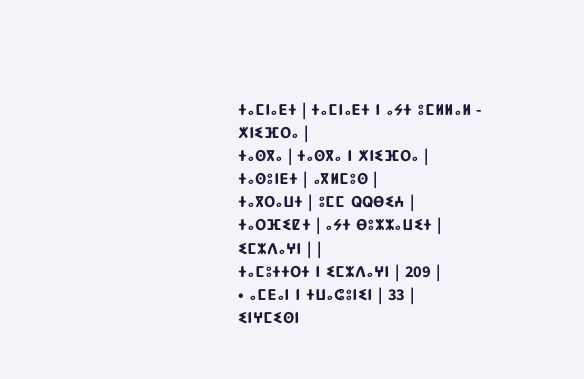ⵜⴰⵎⵏⴰⴹⵜ | ⵜⴰⵎⵏⴰⴹⵜ ⵏ ⴰⵢⵜ ⵓⵎⵍⵍⴰⵍ - ⵅⵏⵉⴼⵔⴰ |
ⵜⴰⵙⴳⴰ | ⵜⴰⵙⴳⴰ ⵏ ⵅⵏⵉⴼⵔⴰ |
ⵜⴰⵙⵓⵏⴹⵜ | ⴰⴳⵍⵎⵓⵙ |
ⵜⴰⴳⵔⴰⵡⵜ | ⵓⵎⵎ ⵕⵕⴱⵉⵄ |
ⵜⴰⵔⴼⵉⵇⵜ | ⴰⵢⵜ ⴱⵓⵣⵣⴰⵡⵉⵜ |
ⵉⵎⵣⴷⴰⵖⵏ | |
ⵜⴰⵎⵓⵜⵜⵔⵜ ⵏ ⵉⵎⵣⴷⴰⵖⵏ | 209 |
• ⴰⵎⴹⴰⵏ ⵏ ⵜⵡⴰⵛⵓⵏⵉⵏ | 33 |
ⵉⵏⵖⵎⵉⵙⵏ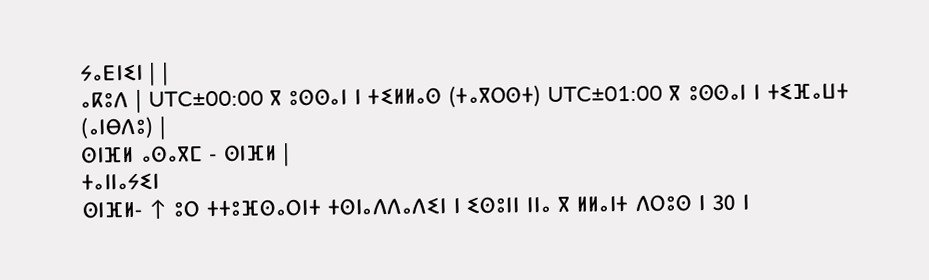ⵢⴰⴹⵏⵉⵏ | |
ⴰⴽⵓⴷ | UTC±00:00 ⴳ ⵓⵙⵙⴰⵏ ⵏ ⵜⵉⵍⵍⴰⵙ (ⵜⴰⴳⵔⵙⵜ) UTC±01:00 ⴳ ⵓⵙⵙⴰⵏ ⵏ ⵜⵉⴼⴰⵡⵜ (ⴰⵏⴱⴷⵓ) |
ⵙⵏⴼⵍ ⴰⵙⴰⴳⵎ - ⵙⵏⴼⵍ |
ⵜⴰⵏⵏⴰⵢⵉⵏ
ⵙⵏⴼⵍ- ↑ ⵓⵔ ⵜⵜⵓⴼⵙⴰⵔⵏⵜ ⵜⵙⵏⴰⴷⴷⴰⴷⵉⵏ ⵏ ⵉⵙⵓⵏⵏ ⵏⵏⴰ ⴳ ⵍⵍⴰⵏⵜ ⴷⵔⵓⵙ ⵏ 30 ⵏ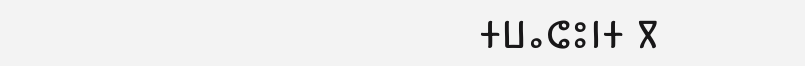ⵜⵡⴰⵛⵓⵏⵜ ⴳ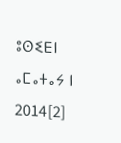ⵓⵙⵉⴹⵏ ⴰⵎⴰⵜⴰⵢ ⵏ 2014[2]